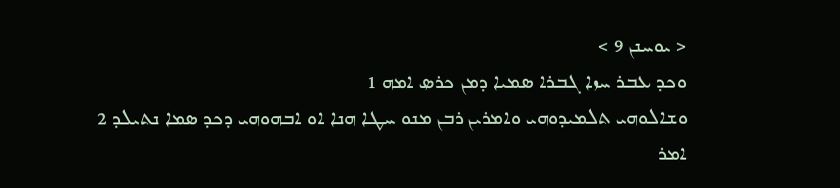< ܝܘܚܢܢ 9 >
ܘܟܕ ܥܒܪ ܚܙܐ ܓܒܪܐ ܤܡܝܐ ܕܡܢ ܟܪܤ ܐܡܗ 1
ܘܫܐܠܘܗܝ ܬܠܡܝܕܘܗܝ ܘܐܡܪܝܢ ܪܒܢ ܡܢܘ ܚܛܐ ܗܢܐ ܐܘ ܐܒܗܘܗܝ ܕܟܕ ܤܡܐ ܢܬܝܠܕ 2
ܐܡܪ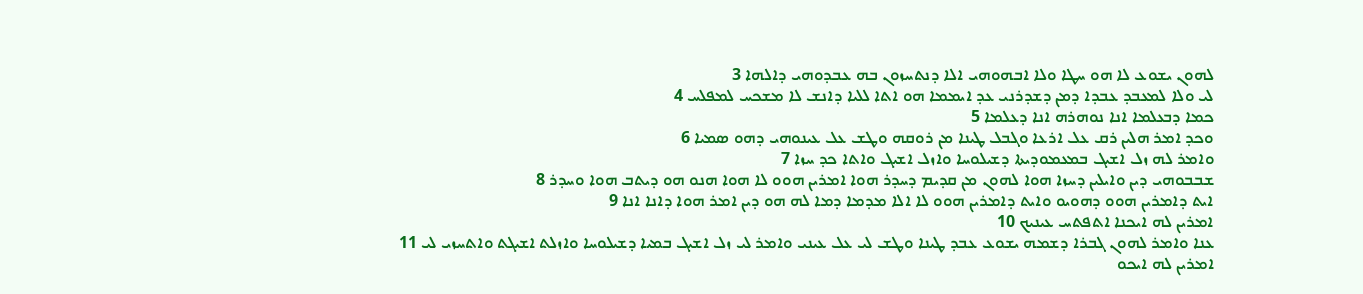ܠܗܘܢ ܝܫܘܥ ܠܐ ܗܘ ܚܛܐ ܘܠܐ ܐܒܗܘܗܝ ܐܠܐ ܕܢܬܚܙܘܢ ܒܗ ܥܒܕܘܗܝ ܕܐܠܗܐ 3
ܠܝ ܘܠܐ ܠܡܥܒܕ ܥܒܕܐ ܕܡܢ ܕܫܕܪܢܝ ܥܕ ܐܝܡܡܐ ܗܘ ܐܬܐ ܠܠܝܐ ܕܐܢܫ ܠܐ ܡܫܟܚ ܠܡܦܠܚ 4
ܟܡܐ ܕܒܥܠܡܐ ܐܢܐ ܢܘܗܪܗ ܐܢܐ ܕܥܠܡܐ 5
ܘܟܕ ܐܡܪ ܗܠܝܢ ܪܩ ܥܠ ܐܪܥܐ ܘܓܒܠ ܛܝܢܐ ܡܢ ܪܘܩܗ ܘܛܫ ܥܠ ܥܝܢܘܗܝ ܕܗܘ ܤܡܝܐ 6
ܘܐܡܪ ܠܗ ܙܠ ܐܫܝܓ ܒܡܥܡܘܕܝܬܐ ܕܫܝܠܘܚܐ ܘܐܙܠ ܐܫܝܓ ܘܐܬܐ ܟܕ ܚܙܐ 7
ܫܒܒܘܗܝ ܕܝܢ ܘܐܝܠܝܢ ܕܚܙܐ ܗܘܐ ܠܗܘܢ ܡܢ ܩܕܝܡ ܕܚܕܪ ܗܘܐ ܐܡܪܝܢ ܗܘܘ ܠܐ ܗܘܐ ܗܢܘ ܗܘ ܕܝܬܒ ܗܘܐ ܘܚܕܪ 8
ܐܝܬ ܕܐܡܪܝܢ ܗܘܘ ܕܗܘܝܘ ܘܐܝܬ ܕܐܡܪܝܢ ܗܘܘ ܠܐ ܐܠܐ ܡܕܡܐ ܕܡܐ ܠܗ ܗܘ ܕܝܢ ܐܡܪ ܗܘܐ ܕܐܢܐ ܐܢܐ 9
ܐܡܪܝܢ ܠܗ ܐܝܟܢܐ ܐܬܦܬܚ ܥܝܢܝܟ 10
ܥܢܐ ܘܐܡܪ ܠܗܘܢ ܓܒܪܐ ܕܫܡܗ ܝܫܘܥ ܥܒܕ ܛܝܢܐ ܘܛܫ ܠܝ ܥܠ ܥܝܢܝ ܘܐܡܪ ܠܝ ܙܠ ܐܫܝܓ ܒܡܝܐ ܕܫܝܠܘܚܐ ܘܐܙܠܬ ܐܫܝܓܬ ܘܐܬܚܙܝ ܠܝ 11
ܐܡܪܝܢ ܠܗ ܐܝܟܘ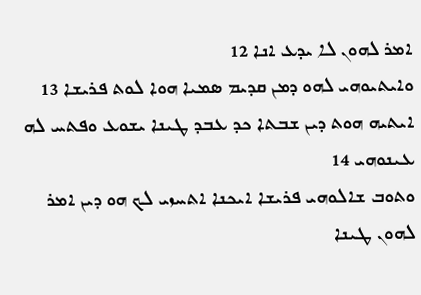ܐܡܪ ܠܗܘܢ ܠܐ ܝܕܥ ܐܢܐ 12
ܘܐܝܬܝܘܗܝ ܠܗܘ ܕܡܢ ܩܕܝܡ ܤܡܝܐ ܗܘܐ ܠܘܬ ܦܪܝܫܐ 13
ܐܝܬܝܗ ܗܘܬ ܕܝܢ ܫܒܬܐ ܟܕ ܥܒܕ ܛܝܢܐ ܝܫܘܥ ܘܦܬܚ ܠܗ ܥܝܢܘܗܝ 14
ܘܬܘܒ ܫܐܠܘܗܝ ܦܪܝܫܐ ܐܝܟܢܐ ܐܬܚܙܝ ܠܟ ܗܘ ܕܝܢ ܐܡܪ ܠܗܘܢ ܛܝܢܐ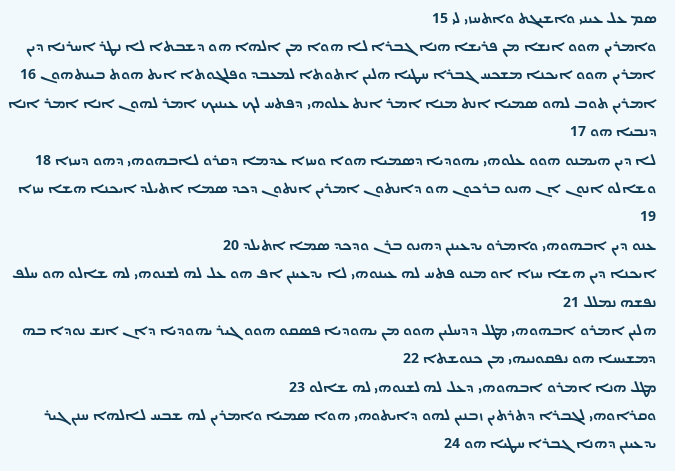ܤܡ ܥܠ ܥܝܢܝ ܘܐܫܝܓܬ ܘܐܬܚܙܝ ܠܝ 15
ܘܐܡܪܝܢ ܗܘܘ ܐܢܫܐ ܡܢ ܦܪܝܫܐ ܗܢܐ ܓܒܪܐ ܠܐ ܗܘܐ ܡܢ ܐܠܗܐ ܗܘ ܕܫܒܬܐ ܠܐ ܢܛܪ ܐܚܪܢܐ ܕܝܢ ܐܡܪܝܢ ܗܘܘ ܐܝܟܢܐ ܡܫܟܚ ܓܒܪܐ ܚܛܝܐ ܗܠܝܢ ܐܬܘܬܐ ܠܡܥܒܕ ܘܦܠܓܘܬܐ ܐܝܬ ܗܘܬ ܒܝܢܬܗܘܢ 16
ܐܡܪܝܢ ܬܘܒ ܠܗܘ ܤܡܝܐ ܐܢܬ ܡܢܐ ܐܡܪ ܐܢܬ ܥܠܘܗܝ ܕܦܬܚ ܠܟ ܥܝܢܝܟ ܐܡܪ ܠܗܘܢ ܐܢܐ ܐܡܪ ܐܢܐ ܕܢܒܝܐ ܗܘ 17
ܠܐ ܕܝܢ ܗܝܡܢܘ ܗܘܘ ܥܠܘܗܝ ܝܗܘܕܝܐ ܕܤܡܝܐ ܗܘܐ ܘܚܙܐ ܥܕܡܐ ܕܩܪܘ ܠܐܒܗܘܗܝ ܕܗܘ ܕܚܙܐ 18
ܘܫܐܠܘ ܐܢܘܢ ܐܢ ܗܢܘ ܒܪܟܘܢ ܗܘ ܕܐܢܬܘܢ ܐܡܪܝܢ ܐܢܬܘܢ ܕܟܕ ܤܡܐ ܐܬܝܠܕ ܐܝܟܢܐ ܗܫܐ ܚܙܐ 19
ܥܢܘ ܕܝܢ ܐܒܗܘܗܝ ܘܐܡܪܘ ܝܕܥܝܢܢ ܕܗܢܘ ܒܪܢ ܘܕܟܕ ܤܡܐ ܐܬܝܠܕ 20
ܐܝܟܢܐ ܕܝܢ ܗܫܐ ܚܙܐ ܐܘ ܡܢܘ ܦܬܚ ܠܗ ܥܝܢܘܗܝ ܠܐ ܝܕܥܝܢܢ ܐܦ ܗܘ ܥܠ ܠܗ ܠܫܢܘܗܝ ܠܗ ܫܐܠܘ ܗܘ ܚܠܦ ܢܦܫܗ ܢܡܠܠ 21
ܗܠܝܢ ܐܡܪܘ ܐܒܗܘܗܝ ܡܛܠ ܕܕܚܠܝܢ ܗܘܘ ܡܢ ܝܗܘܕܝܐ ܦܤܩܘ ܗܘܘ ܓܝܪ ܝܗܘܕܝܐ ܕܐܢ ܐܢܫ ܢܘܕܐ ܒܗ ܕܡܫܝܚܐ ܗܘ ܢܦܩܘܢܝܗܝ ܡܢ ܟܢܘܫܬܐ 22
ܡܛܠ ܗܢܐ ܐܡܪܘ ܐܒܗܘܗܝ ܕܥܠ ܠܗ ܠܫܢܘܗܝ ܠܗ ܫܐܠܘ 23
ܘܩܪܐܘܗܝ ܠܓܒܪܐ ܕܬܪܬܝܢ ܙܒܢܝܢ ܠܗܘ ܕܐܝܬܘܗܝ ܗܘܐ ܤܡܝܐ ܘܐܡܪܝܢ ܠܗ ܫܒܚ ܠܐܠܗܐ ܚܢܢ ܓܝܪ ܝܕܥܝܢܢ ܕܗܢܐ ܓܒܪܐ ܚܛܝܐ ܗܘ 24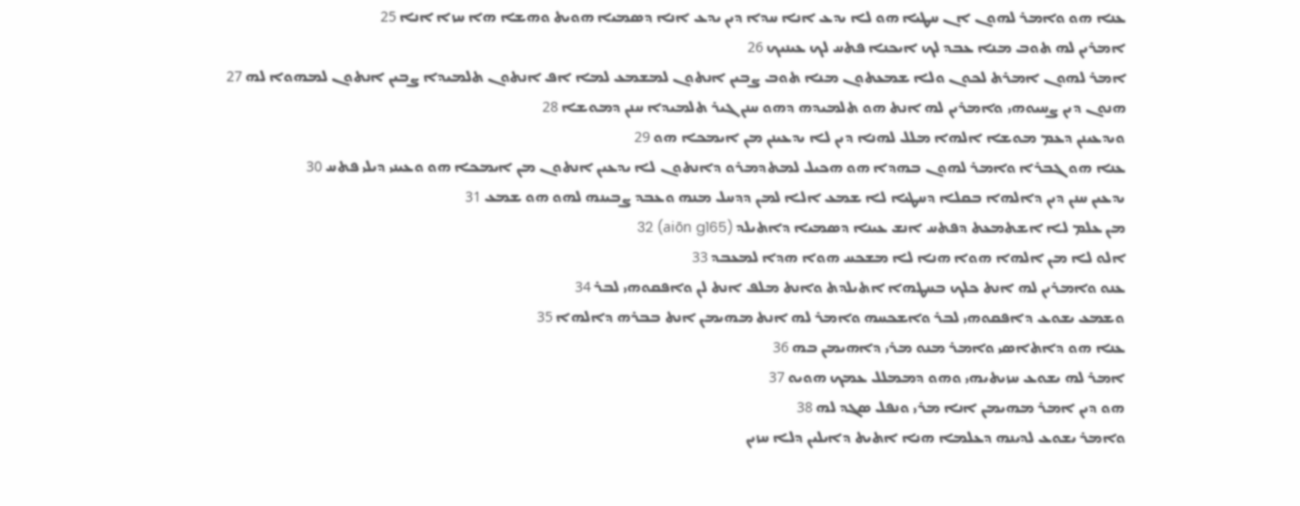ܥܢܐ ܗܘ ܘܐܡܪ ܠܗܘܢ ܐܢ ܚܛܝܐ ܗܘ ܠܐ ܝܕܥ ܐܢܐ ܚܕܐ ܕܝܢ ܝܕܥ ܐܢܐ ܕܤܡܝܐ ܗܘܝܬ ܘܗܫܐ ܗܐ ܚܙܐ ܐܢܐ 25
ܐܡܪܝܢ ܠܗ ܬܘܒ ܡܢܐ ܥܒܕ ܠܟ ܐܝܟܢܐ ܦܬܚ ܠܟ ܥܝܢܝܟ 26
ܐܡܪ ܠܗܘܢ ܐܡܪܬ ܠܟܘܢ ܘܠܐ ܫܡܥܬܘܢ ܡܢܐ ܬܘܒ ܨܒܝܢ ܐܢܬܘܢ ܠܡܫܡܥ ܠܡܐ ܐܦ ܐܢܬܘܢ ܬܠܡܝܕܐ ܨܒܝܢ ܐܢܬܘܢ ܠܡܗܘܐ ܠܗ 27
ܗܢܘܢ ܕܝܢ ܨܚܝܘܗܝ ܘܐܡܪܝܢ ܠܗ ܐܢܬ ܗܘ ܬܠܡܝܕܗ ܕܗܘ ܚܢܢ ܓܝܪ ܬܠܡܝܕܐ ܚܢܢ ܕܡܘܫܐ 28
ܘܝܕܥܝܢܢ ܕܥܡ ܡܘܫܐ ܐܠܗܐ ܡܠܠ ܠܗܢܐ ܕܝܢ ܠܐ ܝܕܥܝܢܢ ܡܢ ܐܝܡܟܐ ܗܘ 29
ܥܢܐ ܗܘ ܓܒܪܐ ܘܐܡܪ ܠܗܘܢ ܒܗܕܐ ܗܘ ܗܟܝܠ ܠܡܬܕܡܪܘ ܕܐܢܬܘܢ ܠܐ ܝܕܥܝܢ ܐܢܬܘܢ ܡܢ ܐܝܡܟܐ ܗܘ ܘܥܝܢܝ ܕܝܠܝ ܦܬܚ 30
ܝܕܥܝܢ ܚܢܢ ܕܝܢ ܕܐܠܗܐ ܒܩܠܐ ܕܚܛܝܐ ܠܐ ܫܡܥ ܐܠܐ ܠܡܢ ܕܕܚܠ ܡܢܗ ܘܥܒܕ ܨܒܝܢܗ ܠܗܘ ܗܘ ܫܡܥ 31
ܡܢ ܥܠܡ ܠܐ ܐܫܬܡܥܬ ܕܦܬܚ ܐܢܫ ܥܝܢܐ ܕܤܡܝܐ ܕܐܬܝܠܕ (aiōn g165) 32
ܐܠܘ ܠܐ ܡܢ ܐܠܗܐ ܗܘܐ ܗܢܐ ܠܐ ܡܫܟܚ ܗܘܐ ܗܕܐ ܠܡܥܒܕ 33
ܥܢܘ ܘܐܡܪܝܢ ܠܗ ܐܢܬ ܟܠܟ ܒܚܛܗܐ ܐܬܝܠܕܬ ܘܐܢܬ ܡܠܦ ܐܢܬ ܠܢ ܘܐܦܩܘܗܝ ܠܒܪ 34
ܘܫܡܥ ܝܫܘܥ ܕܐܦܩܘܗܝ ܠܒܪ ܘܐܫܟܚܗ ܘܐܡܪ ܠܗ ܐܢܬ ܡܗܝܡܢ ܐܢܬ ܒܒܪܗ ܕܐܠܗܐ 35
ܥܢܐ ܗܘ ܕܐܬܐܤܝ ܘܐܡܪ ܡܢܘ ܡܪܝ ܕܐܗܝܡܢ ܒܗ 36
ܐܡܪ ܠܗ ܝܫܘܥ ܚܙܝܬܝܗܝ ܘܗܘ ܕܡܡܠܠ ܥܡܟ ܗܘܝܘ 37
ܗܘ ܕܝܢ ܐܡܪ ܡܗܝܡܢ ܐܢܐ ܡܪܝ ܘܢܦܠ ܤܓܕ ܠܗ 38
ܘܐܡܪ ܝܫܘܥ ܠܕܝܢܗ ܕܥܠܡܐ ܗܢܐ ܐܬܝܬ ܕܐܝܠܝܢ ܕܠܐ ܚܙܝܢ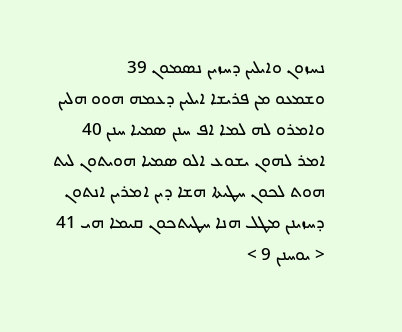ܢܚܙܘܢ ܘܐܝܠܝܢ ܕܚܙܝܢ ܢܤܡܘܢ 39
ܘܫܡܥܘ ܡܢ ܦܪܝܫܐ ܐܝܠܝܢ ܕܥܡܗ ܗܘܘ ܗܠܝܢ ܘܐܡܪܘ ܠܗ ܠܡܐ ܐܦ ܚܢܢ ܤܡܝܐ ܚܢܢ 40
ܐܡܪ ܠܗܘܢ ܝܫܘܥ ܐܠܘ ܤܡܝܐ ܗܘܝܬܘܢ ܠܝܬ ܗܘܬ ܠܟܘܢ ܚܛܝܬܐ ܗܫܐ ܕܝܢ ܐܡܪܝܢ ܐܢܬܘܢ ܕܚܙܝܢܢ ܡܛܠ ܗܢܐ ܚܛܝܬܟܘܢ ܩܝܡܐ ܗܝ 41
< ܝܘܚܢܢ 9 >